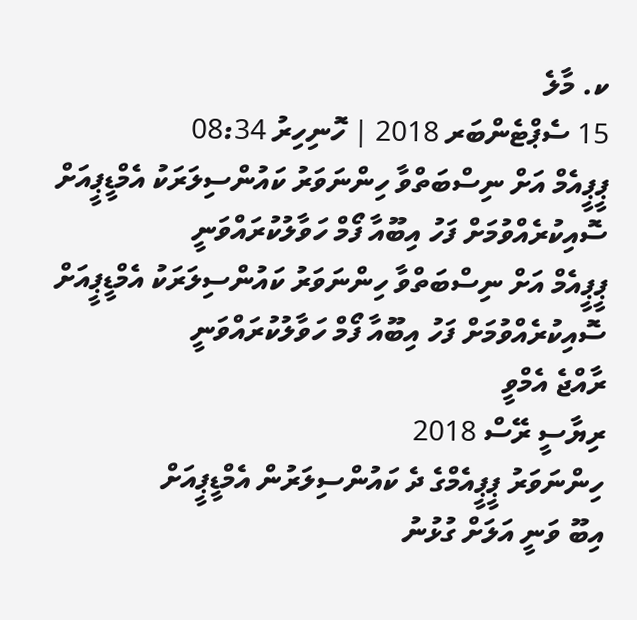ކ. މާލެ
15 ސެޕްޓެންބަރ 2018 | ހޮނިހިރު 08:34
ޕީޕީއެމް އަށް ނިސްބަތްވާ ހިންނަވަރު ކައުންސިލަރަކު އެމްޑީޕީއަށް ސޮއިކުރެއްވުމަށް ފަހު އިބޫއާ ފޯމް ހަވާލުކުރައްވަނީ
ޕީޕީއެމް އަށް ނިސްބަތްވާ ހިންނަވަރު ކައުންސިލަރަކު އެމްޑީޕީއަށް ސޮއިކުރެއްވުމަށް ފަހު އިބޫއާ ފޯމް ހަވާލުކުރައްވަނީ
ރާއްޖެ އެމްވީ
ރިޔާސީ ރޭސް 2018
ހިންނަވަރު ޕީޕީއެމްގެ ދެ ކައުންސިލަރުން އެމްޑީޕީއަށް
އިބޫ ވަނީ އަލަށް ގުޅުނު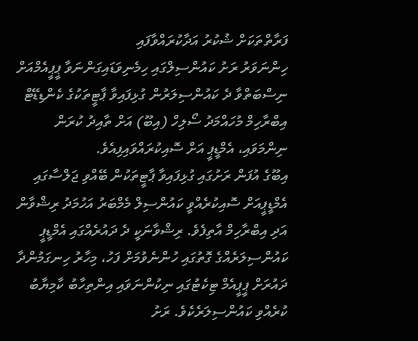ފަރާތްތަކަށް ޝުކުރު އަދާކުރައްވާފައި
ހިންނަވަރު ރަށު ކައުންސިލްގައި ހިމެނިވަޑައިގަންނަވާ ޕީޕީއެމްއަށް ނިސްބަތްވާ ދެ ކައުންސިލަރުން ގުޅިފައިވާ ޕާޓީތަކުގެ ކެންޑިޑޭޓް އިބްރާހިމް މުހައްމަދު ސޯލިހް (އިބޫ) އަށް ތާއިދު ކުރަން ނިންމަވައި، އެމްޑީޕީ އަށް ސޮއިކުރައްވައިފިއެވެ.
އިބޫގެ އުފަން ރަށުގައި ގުޅިފައިވާ ޕާޓީތަކުން ބޭއްވި ޖަލްސާގައި އެމްޑީޕީއަށް ސޮއިކުރެއްވީ ކައުންސިލް މެމްބަރު އަހުމަދު ރިޝްވާން އަދި އިބްރާހިމް އާތިފެވެ. ރިޝްވާނަކީ ދެ ދައުރެއްގައި އެމްޑީޕީ ކައުންސިލަރެއްގެ ގޮތުގައި ހުންނެވުމަށް ފަހު، މިހާރު ހިނގަމުންދާ ދައުރަށް ޕީޕީއެމް ޓިކެޓުގައި ނިކުންނަވައި އިންތިހާބު ކާމިޔާބު ކުރެއްވި ކައުންސިލަރެކެވެ. ރަށު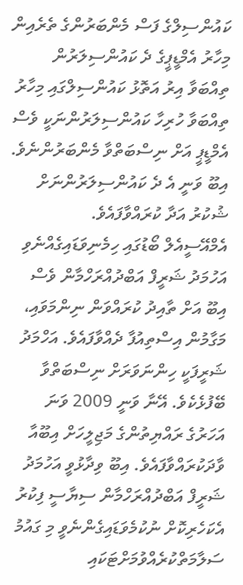ކައުންސިލްގެ ފަސް މެންބަރުންގެ ތެރެއިން މިހާރު އެމްޑީޕީގެ ދެ ކައުންސިލަރުން ތިއްބަވާ އިރު އަތޮޅު ކައުންސިލްގައި މިހާރު ތިއްބަވާ ހުރިހާ ކައުންސިލަރުންނަކީ ވެސް އެމްޑީޕީ އަށް ނިސްބަތްވާ މެންބަރުންނެވެ.
އިބޫ ވަނީ އެ ދެ ކައުންސިލަރުންނަށް ޝުކުރު އަދާ ކުރައްވާފައެވެ.
އެމްއޭސީއެލް ބޯޑުގައި ހިމެނިވަޑައިގެއްނެވި އަހުމަދު ޝަރީފް އަބްދުއްރަހްމާން ވެސް އިބޫ އަށް ތާއިދު ކުރައްވަން ނިންމަވައި، މަގާމުން އިސްތިއުފާ ދެއްވާފައެވެ. އަހްމަދު ޝަރީފަކީ ހިންނަވަރަށް ނިސްބަތްވާ ބޭފުޅެކެވެ. އޭނާ ވަނީ 2009 ވަނަ އަހަރުގެ ރައްޔިތުންގެ މަޖިލީހަށް އިބޫއާ ވާދަކުރައްވާފައެވެ. އިބޫ ވިދާޅުވީ އަހުމަދު ޝަރީފް އަބްދުއްރަހްމާން ސިޔާސީ ފިކުރު އެކަހެރިކޮށް ނުކުމެވަޑައިގެންނެވީ މި ގައުމު ސަލާމަތްކުރެއްވުމަށްޓަކައި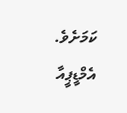ކަމަށެވެ.
އެމްޑީޕީއާ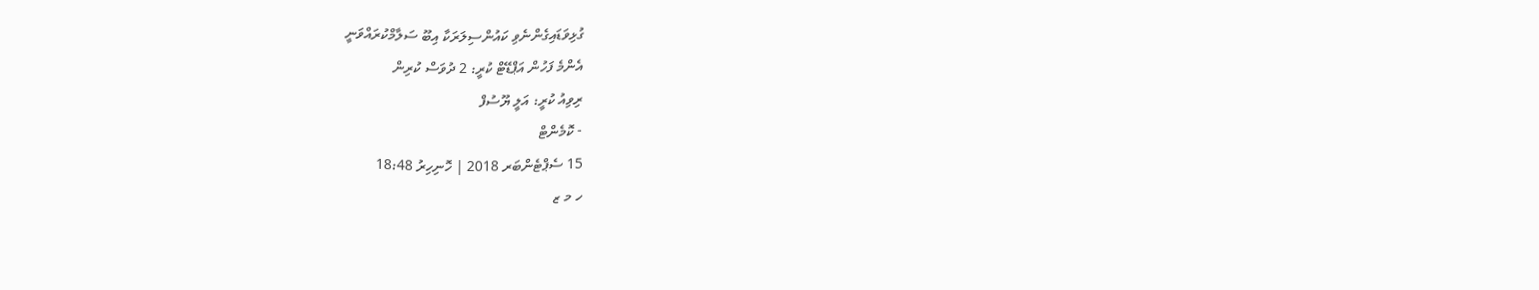ގުޅިވަޑައިގެންނެވި ކައުންސިލަރަކާ އިބޫ ސަލާމްކުރައްވަނީ
އެންމެ ފަހުން އަޕްޑޭޓް ކުރީ: 2 ދުވަސް ކުރިން
ރިވިއު ކުރީ: އަލީ ޔޫސުފް
- ކޮމެންޓް
15 ސެޕްޓެންބަރ 2018 | ހޮނިހިރު 18:48
ހ މ ޒ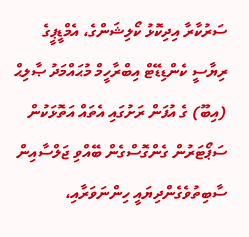ސަރުކާރާ އިދިކޮޅު ކޯލިޝަންގެ، އެމްޑީޕީގެ ރިޔާސީ ކެންޑިޑޭޓް އިބްރާހީމް މުޙައްމަދު ޞާލިޙް (އިބޫ) ގެ އުފަން ރަށުގައި އެތައް އަތޮޅަކުން ސަޕޯޓަރުން ގެންގޮސްގެން ބޭއްވި ޖަލްސާއިން ސާބިތުވެގެންދިޔައީ ހިންނަވަރާއި،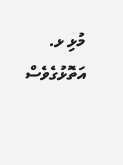މުޅި ޅ. އަތޮޅުގެވެސް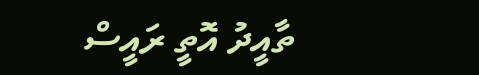ތާއީދު އޮތީ ރައީސް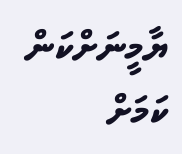ޔާމީނަށްކަން ކަމަށް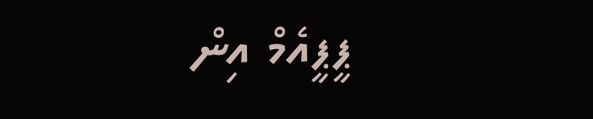ޕީޕީއެމް އިން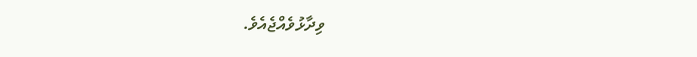ވިދާޅުވެއްޖެއެވެ.